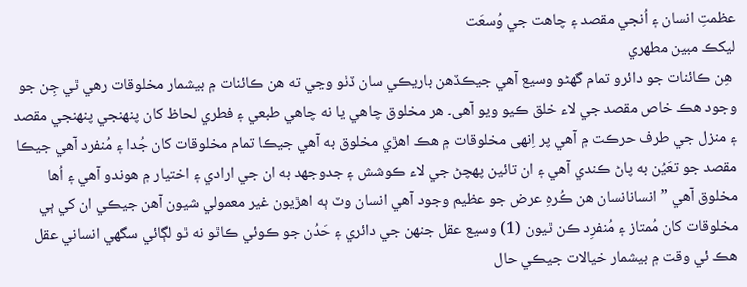عظمتِ انسان ۽ اُنجي مقصد ۽ چاھت جي وُسعَت
ليکڪ مبين مطهري
 هِن ڪائنات جو دائرو تمام گهڻو وسيع آھي جيڪڏهن باريڪي سان ڏٺو وڃي ته هن ڪائنات ۾ بيشمار مخلوقات رهي ٿي جِن جو وجود هڪ خاص مقصد جي لاء خلق ڪيو ويو آھی۔ هر مخلوق چاهي يا نه چاهي طبعي ۽ فطري لحاظ کان پنهنجي پنهنجي مقصد ۽ منزل جي طرف حرڪت ۾ آھي پر اِنهی مخلوقات ۾ هڪ اهڙي مخلوق به آھي جيڪا تمام مخلوقات کان جُدا ۽ مُنفرد آھي جيڪا مقصد جو تعَيُن به پاڻ ڪندي آھي ۽ ان تائين پهچڻ جي لاء ڪوشش ۽ جدوجهد به ان جي ارادي ۽ اختيار ۾ هوندو آھي ۽ اُها مخلوق آھي ”انسانانسان هن ڪُرهِ عرض جو عظيم وجود آھي انسان وٽ ٻه اهڙيون غير معمولي شيون آھن جيڪي ان کي ٻي مخلوقات کان مُمتاز ۽ مُنفرِد ڪن ٿيون (1) وسيع عقل جنهن جي دائري ۽ حَدُن جو ڪوئي ڪاٿو نه ٿو لڳائي سگهي انساني عقل هڪ ئي وقت ۾ بيشمار خيالات جيڪي حال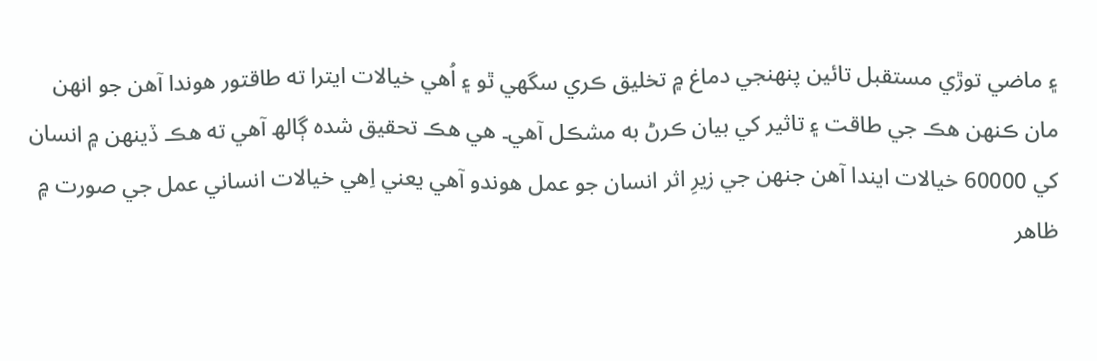۽ ماضي توڙي مستقبل تائين پنهنجي دماغ ۾ تخليق ڪري سگهي ٿو ۽ اُهي خيالات ايترا ته طاقتور هوندا آھن جو انهن مان ڪنهن هڪ جي طاقت ۽ تاثير کي بيان ڪرڻ به مشڪل آھي۔ هي هڪ تحقيق شده ڳالھ آھي ته هڪ ڏينهن ۾ انسان کي 60000 خيالات ايندا آھن جنهن جي زيرِ اثر انسان جو عمل هوندو آھي يعني اِهي خيالات انساني عمل جي صورت ۾ ظاهر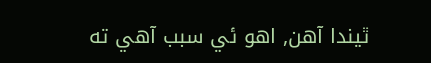ٿيندا آھن, اهو ئي سبب آھي ته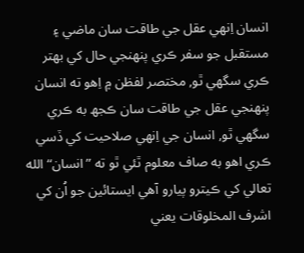انسان اِنهي عقل جي طاقت سان ماضي ۽ مستقبل جو سفر ڪري پنهنجي حال کي بهتر ڪري سگهي ٿو, مختصر لفظن ۾ اِهو ته انسان پنهنجي عقل جي طاقت سان ڪجھ به ڪري سگهي ٿو, انسان جي اِنهي صلاحيت کي ڏسي ڪري اهو به صاف معلوم ٿئي ٿو ته ”انسان“ الله تعالي کي ڪيترو پيارو آھي ايستائين جو اُن کي اشرف المخلوقات يعني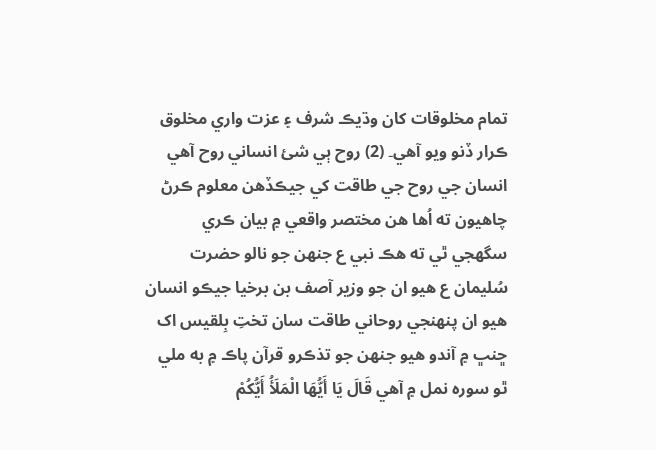تمام مخلوقات کان وڌيڪ شرف ۽ عزت واري مخلوق ڪرار ڏنو ویو آھي۔ (2) روح ٻي شئ انساني روح آھي انسان جي روح جي طاقت کي جيڪڏهن معلوم ڪرڻ چاهيون ته اُها هن مختصر واقعي ۾ بيان ڪري سگهجي ٿي ته هڪ نبي ع جنهن جو نالو حضرت سُليمان ع هيو ان جو وزير آصف بن برخيا جيڪو انسان هيو ان پنهنجي روحاني طاقت سان تختِ بِلقيس اک ڇنڀ ۾ آندو هيو جنهن جو تذڪرو قرآن پاڪ ۾ به ملي ٿو سوره نمل ۾ آھي قَالَ يَا أَيُّهَا الْمَلَأُ أَيُّكُمْ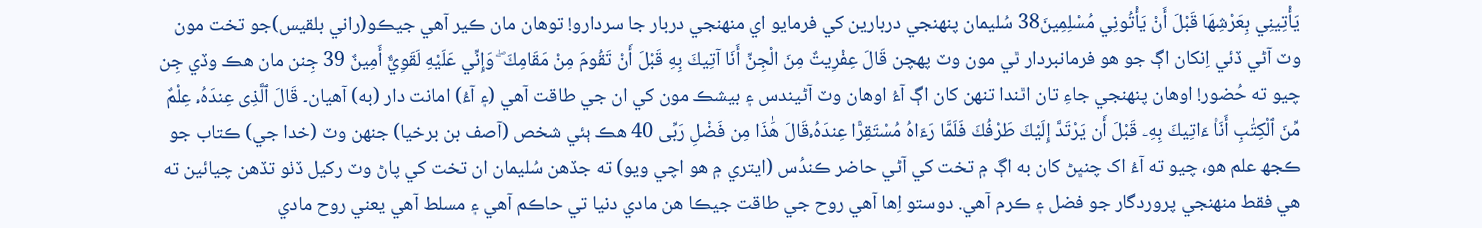يَأْتِينِي بِعَرْشِهَا قَبْلَ أَنْ يَأْتُونِي مُسْلِمِينَ38 سُليمان پنهنجي دربارين کي فرمايو اي منهنجي دربار جا سردارو! توهان مان ڪير آهي جيڪو(راني بلقيس)جو تخت مون وٽ آڻي ڏئي اِنکان اڳ جو هو فرمانبردار ٿي مون وٽ پهچن قَالَ عِفْرِيتٌ مِنَ الْجِنِّ أَنَا آتِيكَ بِهِ قَبْلَ أَنْ تَقُومَ مِنْ مَقَامِكَ ۖ وَإِنِّي عَلَيْهِ لَقَوِيٌّ أَمِينٌ 39 جِنن مان هڪ وڏي جِن چيو ته حُضور! اوهان پنهنجي جاءِ تان اٿندا تنهن کان اڳ آءُ اوهان وٽ آڻيندس ۽ بيشڪ مون کي ان جي طاقت آهي (۽ آءُ) امانت دار (به) آهيان۔ قَالَ ٱلَّذِى عِندَهُۥ عِلْمٌ مِّنَ ٱلْكِتَٰبِ أَنَا۠ ءَاتِيكَ بِهِۦ قَبْلَ أَن يَرْتَدَّ إِلَيْكَ طَرْفُكَ فَلَمَّا رَءَاهُ مُسْتَقِرًّا عِندَهُۥقَالَ هَٰذَا مِن فَضْلِ رَبِّى 40 هڪ ٻئي شخص (آصف بن برخيا) جنهن وٽ (خدا جي) ڪتاب جو ڪجھ علم هو، چيو ته آءُ اک چنڀڻ کان به اڳ ۾ تخت کي آڻي حاضر ڪندُس (ايتري ۾ هو اچي ويو) ته جڏهن سُليمان ان تخت کي پاڻ وٽ رکيل ڏٺو تڏهن چيائين ته هي فقط منهنجي پروردگار جو فضل ۽ ڪرم آهي. دوستو اِها آھي روح جي طاقت جيڪا هن مادي دنيا تي حاڪم آھي ۽ مسلط آھي يعني روح مادي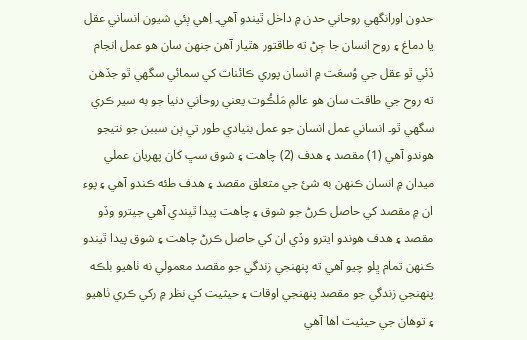حدون اورانگهي روحاني حدن ۾ داخل ٿيندو آھي۔ اِهي ٻئي شيون انساني عقل يا دماغ ۽ روح انسان جا ڄڻ ته طاقتور هٿيار آھن جنهن سان هو عمل انجام ڏئي ٿو عقل جي وُسعَت ۾ انسان پوري ڪائنات کي سمائي سگهي ٿو جڏهن ته روح جي طاقت سان هو عالمِ مَلڪُوت يعني روحاني دنيا جو به سير ڪري سگهي ٿو۔ انساني عمل انسان جو عمل بنيادي طور تي ٻن سببن جو نتيجو هوندو آھي (1) مقصد ۽ هدف (2) چاهت ۽ شوق سڀ کان پهريان عملي ميدان ۾ انسان ڪنهن به شئ جي متعلق مقصد ۽ هدف طئه ڪندو آھي ۽ پوء ان ۾ مقصد کي حاصل ڪرڻ جو شوق ۽ چاهت پيدا ٿيندي آھي جيترو وڏو مقصد ۽ هدف هوندو ايترو وڏي ان کي حاصل ڪرڻ چاهت ۽ شوق پيدا ٿيندو ڪنهن تمام ڀلو چيو آھي ته پنهنجي زندگي جو مقصد معمولي نه ٺاهيو بلڪه پنهنجي زندگي جو مقصد پنهنجي اوقات ۽ حيثيت کي نظر ۾ رکي ڪري ٺاهيو ۽ توهان جي حيثيت اها آھي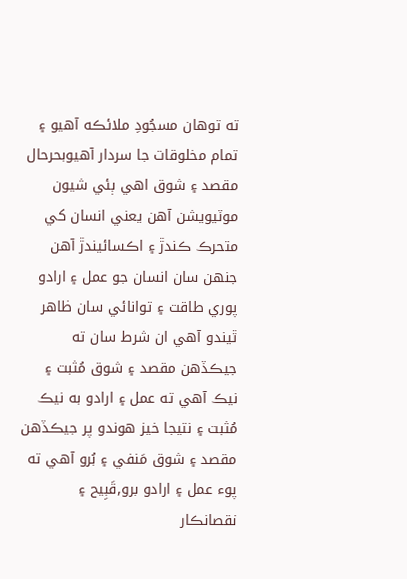ته توهان مسجُودِ ملائڪه آھيو ۽ تمام مخلوقات جا سردار آھيوبحرحال مقصد ۽ شوق اهي ٻئي شيون موٽيويشن آھن يعني انسان کي متحرڪ ڪندڙ ۽ اڪسائيندڙ آھن جنهن سان انسان جو عمل ۽ ارادو پوري طاقت ۽ توانائي سان ظاهر ٿيندو آھي ان شرط سان ته جيڪڏهن مقصد ۽ شوق مُثبت ۽ نيڪ آھي ته عمل ۽ ارادو به نيڪ مُثبت ۽ نتيجا خيز هوندو پر جيڪڏهن مقصد ۽ شوق مَنفي ۽ بُرو آھي ته پوء عمل ۽ ارادو برو,قَبِيح ۽ نقصانڪار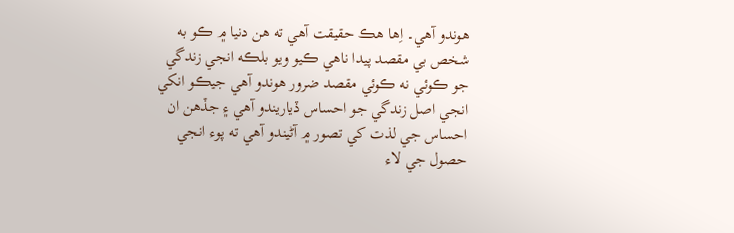هوندو آھي۔ اِها هڪ حقيقت آھي ته هن دنيا ۾ ڪو به شخص بي مقصد پيدا ناهي ڪيو ويو بلڪه انجي زندگي جو ڪوئي نه ڪوئي مقصد ضرور هوندو آهي جيڪو انکي انجي اصل زندگي جو احساس ڏياريندو آھي ۽ جڏهن ان احساس جي لذت کي تصور ۾ آڻيندو آھي ته پوء انجي حصول جي لاء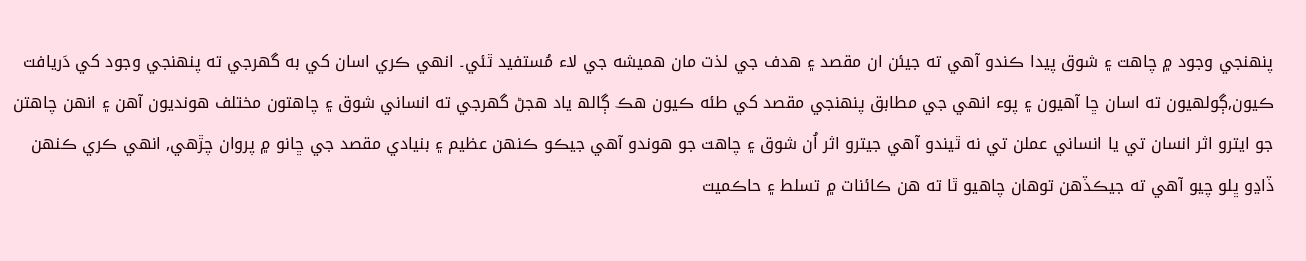پنهنجي وجود ۾ چاهت ۽ شوق پيدا ڪندو آھي ته جيئن ان مقصد ۽ هدف جي لذت مان هميشه جي لاء مُستفيد ٿئي۔ انهي ڪري اسان کي به گهرجي ته پنهنجي وجود کي دَريافت ڪيون,ڳولهيون ته اسان ڇا آھيون ۽ پوء انهي جي مطابق پنهنجي مقصد کي طئه ڪيون هڪ ڳالھ ياد هجڻ گهرجي ته انساني شوق ۽ چاهتون مختلف هونديون آھن ۽ انهن چاهتن جو ايترو اثر انسان تي يا انساني عملن تي نه ٿيندو آھي جيترو اثر اُن شوق ۽ چاهت جو هوندو آھي جيڪو ڪنهن عظيم ۽ بنيادي مقصد جي ڇانو ۾ پروان چڙھي, انهي ڪري ڪنهن ڏاڍو ڀلو چيو آھي ته جيڪڏهن توهان چاهيو ٿا ته هن ڪائنات ۾ تسلط ۽ حاڪميت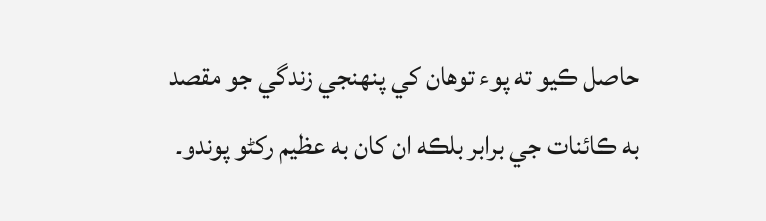حاصل ڪيو ته پوء توهان کي پنهنجي زندگي جو مقصد به ڪائنات جي برابر بلڪه ان کان به عظيم رکڻو پوندو۔